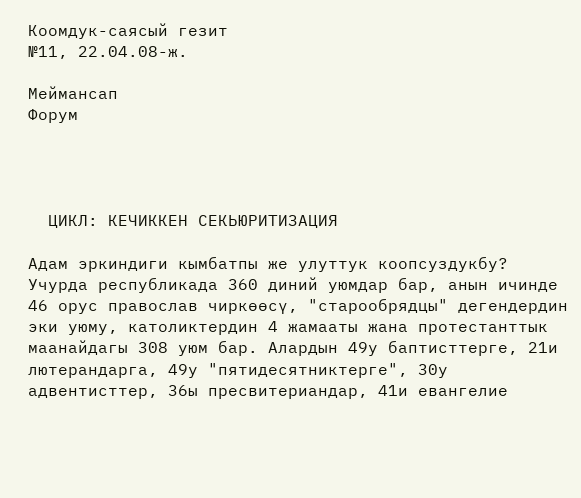Коомдук-саясый гезит
№11, 22.04.08-ж.

Меймансап
Форум




  ЦИКЛ: КЕЧИККЕН СЕКЬЮРИТИЗАЦИЯ

Адам эркиндиги кымбатпы же улуттук коопсуздукбу?
Учурда республикада 360 диний уюмдар бар, анын ичинде 46 орус православ чиркөөсү, "старообрядцы" дегендердин эки уюму, католиктердин 4 жамааты жана протестанттык маанайдагы 308 уюм бар. Алардын 49у баптисттерге, 21и лютерандарга, 49у "пятидесятниктерге", 30у адвентисттер, 36ы пресвитериандар, 41и евангелие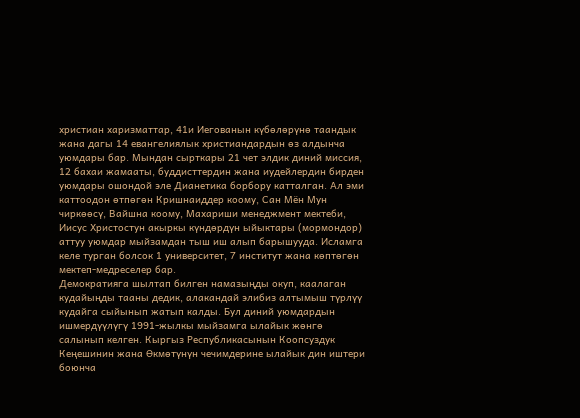христиан харизматтар, 41и Иегованын күбөлөрүнө таандык жана дагы 14 евангелиялык христиандардын өз алдынча уюмдары бар. Мындан сырткары 21 чет элдик диний миссия, 12 бахаи жамааты, буддисттердин жана иудейлердин бирден уюмдары ошондой эле Дианетика борбору катталган. Ал эми каттоодон өтпөгөн Кришнаиддер коому, Сан Мён Мун чиркөөсү, Вайшна коому, Махариши менеджмент мектеби, Иисус Христостун акыркы күндөрдүн ыйыктары (мормондор) аттуу уюмдар мыйзамдан тыш иш алып барышууда. Исламга келе турган болсок 1 университет, 7 институт жана көптөгөн мектеп-медреселер бар.
Демократияга шылтап билген намазыңды окуп, каалаган кудайыңды тааны дедик, алакандай элибиз алтымыш түрлүү кудайга сыйынып жатып калды. Бул диний уюмдардын ишмердүүлүгү 1991-жылкы мыйзамга ылайык жөнгө салынып келген. Кыргыз Республикасынын Коопсуздук Кеңешинин жана Өкмөтүнүн чечимдерине ылайык дин иштери боюнча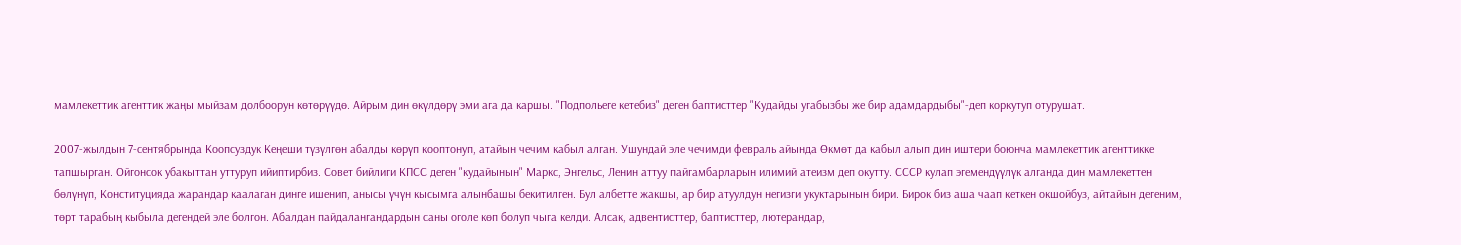мамлекеттик агенттик жаңы мыйзам долбоорун көтөрүүдө. Айрым дин өкүлдөрү эми ага да каршы. "Подпольеге кетебиз" деген баптисттер "Кудайды угабызбы же бир адамдардыбы"-деп коркутуп отурушат.

2007-жылдын 7-сентябрында Коопсуздук Кеңеши түзүлгөн абалды көрүп кооптонуп, атайын чечим кабыл алган. Ушундай эле чечимди февраль айында Өкмөт да кабыл алып дин иштери боюнча мамлекеттик агенттикке тапшырган. Ойгонсок убакыттан уттуруп ийиптирбиз. Совет бийлиги КПСС деген "кудайынын" Маркс, Энгельс, Ленин аттуу пайгамбарларын илимий атеизм деп окутту. СССР кулап эгемендүүлүк алганда дин мамлекеттен бөлүнүп, Конституцияда жарандар каалаган динге ишенип, анысы үчүн кысымга алынбашы бекитилген. Бул албетте жакшы, ар бир атуулдун негизги укуктарынын бири. Бирок биз аша чаап кеткен окшойбуз, айтайын дегеним, төрт тарабың кыбыла дегендей эле болгон. Абалдан пайдалангандардын саны оголе көп болуп чыга келди. Алсак, адвентисттер, баптисттер, лютерандар,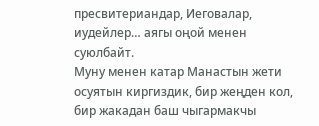пресвитериандар, Иеговалар, иудейлер… аягы оңой менен суюлбайт.
Муну менен катар Манастын жети осуятын киргиздик, бир жеңден кол, бир жакадан баш чыгармакчы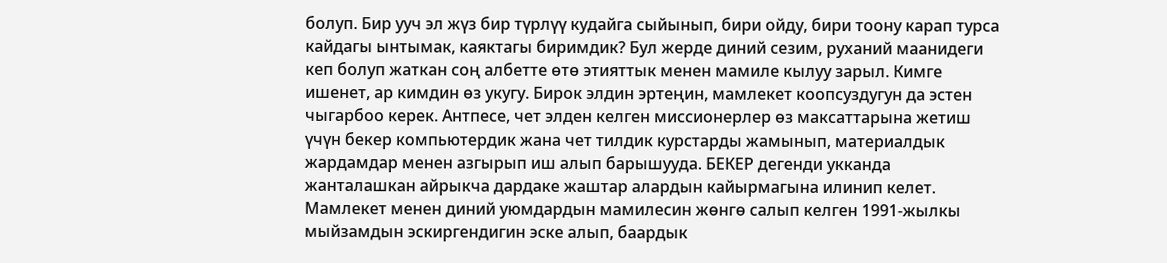болуп. Бир ууч эл жүз бир түрлүү кудайга сыйынып, бири ойду, бири тоону карап турса кайдагы ынтымак, каяктагы биримдик? Бул жерде диний сезим, руханий маанидеги кеп болуп жаткан соң албетте өтө этияттык менен мамиле кылуу зарыл. Кимге ишенет, ар кимдин өз укугу. Бирок элдин эртеңин, мамлекет коопсуздугун да эстен чыгарбоо керек. Антпесе, чет элден келген миссионерлер өз максаттарына жетиш үчүн бекер компьютердик жана чет тилдик курстарды жамынып, материалдык жардамдар менен азгырып иш алып барышууда. БЕКЕР дегенди укканда жанталашкан айрыкча дардаке жаштар алардын кайырмагына илинип келет.
Мамлекет менен диний уюмдардын мамилесин жөнгө салып келген 1991-жылкы мыйзамдын эскиргендигин эске алып, баардык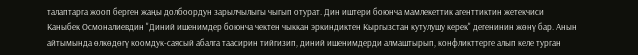талаптарга жооп берген жаңы долбоордун зарылчылыгы чыгып отурат. Дин иштери боюнча мамлекеттик агенттиктин жетекчиси Каныбек Осмоналиевдин "Диний ишенимдер боюнча чектен чыккан эркиндиктен Кыргызстан кутулушу керек" дегенинин жөнү бар. Анын айтымында өлкөдөгү коомдук-саясый абалга таасирин тийгизип, диний ишенимдерди алмаштырып, конфликттерге алып келе турган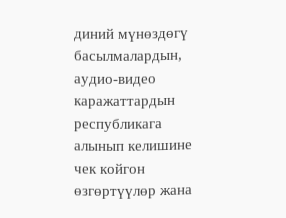диний мүнөздөгү басылмалардын, аудио-видео каражаттардын республикага алынып келишине чек койгон өзгөртүүлөр жана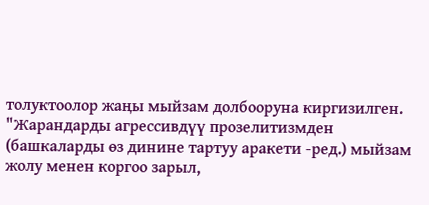толуктоолор жаңы мыйзам долбооруна киргизилген. "Жарандарды агрессивдүү прозелитизмден (башкаларды өз динине тартуу аракети -ред.) мыйзам жолу менен коргоо зарыл,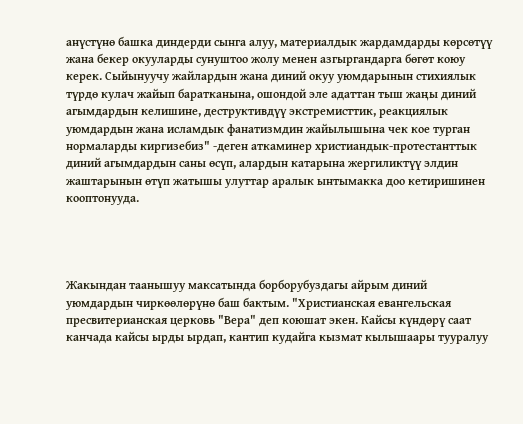анүстүнө башка диндерди сынга алуу, материалдык жардамдарды көрсөтүү жана бекер окууларды сунуштоо жолу менен азгыргандарга бөгөт коюу керек. Сыйынуучу жайлардын жана диний окуу уюмдарынын стихиялык түрдө кулач жайып баратканына, ошондой эле адаттан тыш жаңы диний агымдардын келишине, деструктивдүү экстремисттик, реакциялык уюмдардын жана исламдык фанатизмдин жайылышына чек кое турган нормаларды киргизебиз" -деген аткаминер христиандык-протестанттык диний агымдардын саны өсүп, алардын катарына жергиликтүү элдин жаштарынын өтүп жатышы улуттар аралык ынтымакка доо кетиришинен кооптонууда.




Жакындан таанышуу максатында борборубуздагы айрым диний уюмдардын чиркөөлөрүнө баш бактым. "Христианская евангельская пресвитерианская церковь "Вера" деп коюшат экен. Кайсы күндөрү саат канчада кайсы ырды ырдап, кантип кудайга кызмат кылышаары тууралуу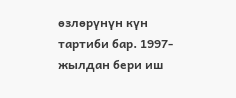өзлөрүнүн күн тартиби бар. 1997-жылдан бери иш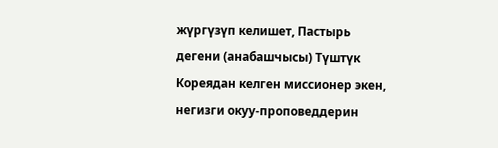жүргүзүп келишет, Пастырь дегени (анабашчысы) Түштүк Кореядан келген миссионер экен, негизги окуу-проповеддерин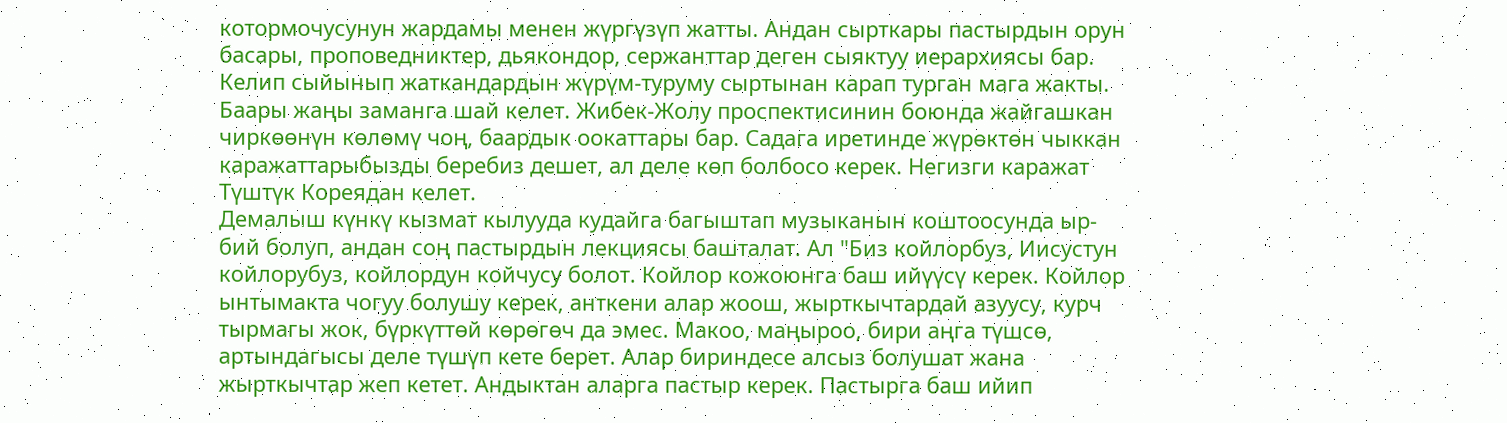котормочусунун жардамы менен жүргүзүп жатты. Андан сырткары пастырдын орун басары, проповедниктер, дьякондор, сержанттар деген сыяктуу иерархиясы бар. Келип сыйынып жаткандардын жүрүм-туруму сыртынан карап турган мага жакты. Баары жаңы заманга шай келет. Жибек-Жолу проспектисинин боюнда жайгашкан чиркөөнүн көлөмү чоң, баардык оокаттары бар. Садага иретинде жүрөктөн чыккан каражаттарыбызды беребиз дешет, ал деле көп болбосо керек. Негизги каражат Түштүк Кореядан келет.
Демалыш күнкү кызмат кылууда кудайга багыштап музыканын коштоосунда ыр-бий болуп, андан соң пастырдын лекциясы башталат. Ал "Биз койлорбуз, Иисустун койлорубуз, койлордун койчусу болот. Койлор кожоюнга баш ийүүсү керек. Койлор ынтымакта чогуу болушу керек, анткени алар жоош, жырткычтардай азуусу, курч тырмагы жок, бүркүттөй көрөгөч да эмес. Макоо, маңыроо, бири аңга түшсө, артындагысы деле түшүп кете берет. Алар бириндесе алсыз болушат жана жырткычтар жеп кетет. Андыктан аларга пастыр керек. Пастырга баш ийип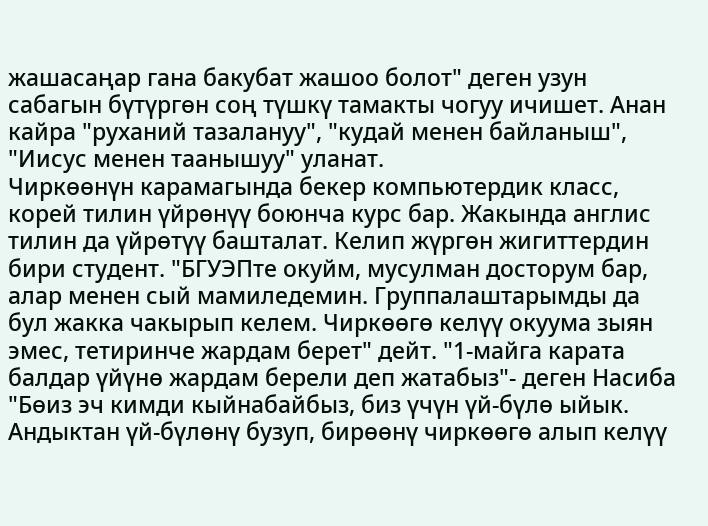жашасаңар гана бакубат жашоо болот" деген узун сабагын бүтүргөн соң түшкү тамакты чогуу ичишет. Анан кайра "руханий тазалануу", "кудай менен байланыш", "Иисус менен таанышуу" уланат.
Чиркөөнүн карамагында бекер компьютердик класс, корей тилин үйрөнүү боюнча курс бар. Жакында англис тилин да үйрөтүү башталат. Келип жүргөн жигиттердин бири студент. "БГУЭПте окуйм, мусулман досторум бар, алар менен сый мамиледемин. Группалаштарымды да бул жакка чакырып келем. Чиркөөгө келүү окуума зыян эмес, тетиринче жардам берет" дейт. "1-майга карата балдар үйүнө жардам берели деп жатабыз"- деген Насиба "Бөиз эч кимди кыйнабайбыз, биз үчүн үй-бүлө ыйык. Андыктан үй-бүлөнү бузуп, бирөөнү чиркөөгө алып келүү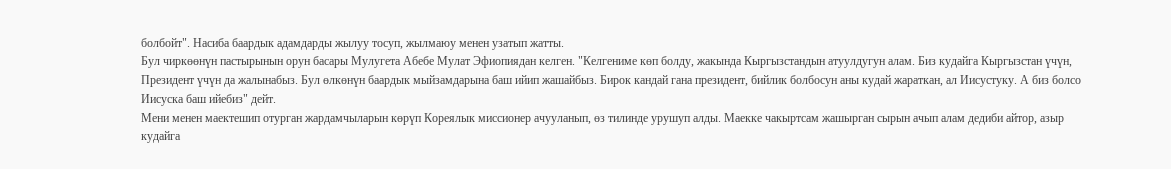болбойт". Насиба баардык адамдарды жылуу тосуп, жылмаюу менен узатып жатты.
Бул чиркөөнүн пастырынын орун басары Мулугета Абебе Мулат Эфиопиядан келген. "Келгениме көп болду, жакында Кыргызстандын атуулдугун алам. Биз кудайга Кыргызстан үчүн, Президент үчүн да жалынабыз. Бул өлкөнүн баардык мыйзамдарына баш ийип жашайбыз. Бирок кандай гана президент, бийлик болбосун аны кудай жараткан, ал Иисустуку. А биз болсо Иисуска баш ийебиз" дейт.
Мени менен маектешип отурган жардамчыларын көрүп Кореялык миссионер ачууланып, өз тилинде урушуп алды. Маекке чакыртсам жашырган сырын ачып алам дедиби айтор, азыр кудайга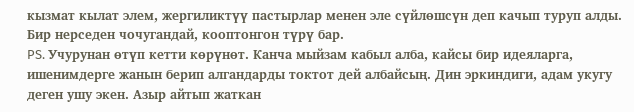кызмат кылат элем, жергиликтүү пастырлар менен эле сүйлөшсүн деп качып туруп алды. Бир нерседен чочугандай, кооптонгон түрү бар.
PS. Учурунан өтүп кетти көрүнөт. Канча мыйзам кабыл алба, кайсы бир идеяларга, ишенимдерге жанын берип алгандарды токтот дей албайсың. Дин эркиндиги, адам укугу деген ушу экен. Азыр айтып жаткан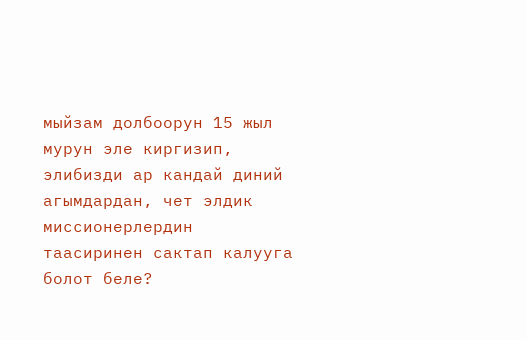мыйзам долбоорун 15 жыл мурун эле киргизип, элибизди ар кандай диний агымдардан, чет элдик миссионерлердин таасиринен сактап калууга болот беле?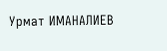Урмат ИМАНАЛИЕВ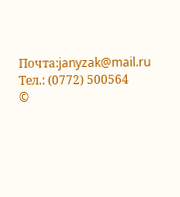Почта:janyzak@mail.ru
Тел.: (0772) 500564
©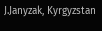J.Janyzak, Kyrgyzstan